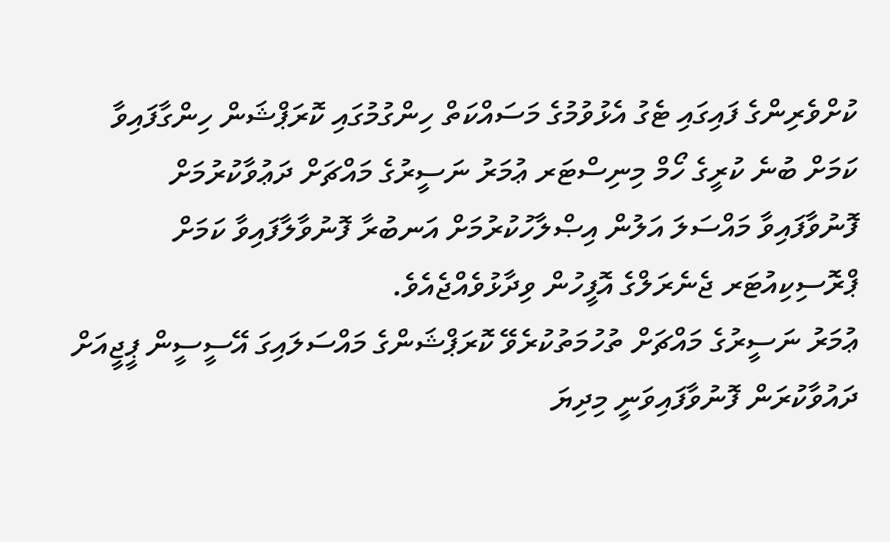ކުށްވެރިންގެ ފައިގައި ޓެގު އެޅުވުމުގެ މަސައްކަތް ހިންގުމުގައި ކޮރަޕްޝަން ހިންގާފައިވާ ކަމަށް ބުނެ ކުރީގެ ހޯމް މިނިސްޓަރ ޢުމަރު ނަސީރުގެ މައްޗަށް ދަޢުވާކުރުމަށް ފޮނުވާފައިވާ މައްސަލަ އަލުން އިޞްލާހުކުރުމަށް އަނބުރާ ފޮނުވާލާފައިވާ ކަމަށް ޕްރޮސިކިއުޓަރ ޖެނެރަލްގެ އޮފީހުން ވިދާޅުވެއްޖެއެވެ.
ޢުމަރު ނަސީރުގެ މައްޗަށް ތުހުމަތުކުރެވޭ ކޮރަޕްޝަންގެ މައްސަލައިގަ އޭސީސީން ޕީޖީއަށް ދައުވާކުރަން ފޮނުވާފައިވަނީ މިދިޔަ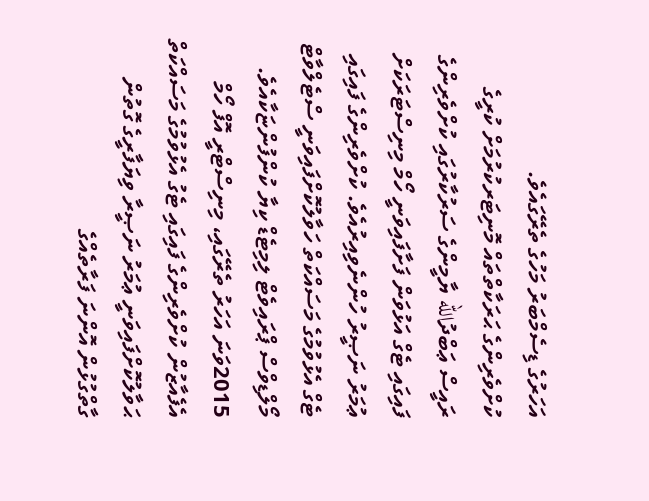އަހަރުގެ ޑިސެމްބަރު މަހުގެ ތެރޭގައެވެ.
ކުށްވެރިންގެ ޙަރަކާތްތައް މޮނިޓަރކުރުމަށް ކުރީގެ ރައީސް ޢަބްދުالله ޔާމީންގެ ސަރުކާރުގައި ކުށްވެރިންގެ ފައިގައި ޓެގް އަޅުވަން ފަށާފައިވަނީ ހޯމް މިނިސްޓަރަކަށް ޢުމަރު ނަޞީރު ހުންނެވިއިރުއެވެ. ކުށްވެރިންގެ ފައިގައި ޓެގް އެޅުވުމުގެ މަސައްކަތް ހަވާލުކޮށްފައިވަނީ ސްޓެލްވާޓް މޯލްޑިވްސް ޕްރައިވެޓް ލިމިޓެޑް ކިޔާ ކުންފުންޏަކާއެވެ. 2015ވަނަ އަހަރު ތެރޭގައި، މިނިސްޓްރީ އޮފް ހޯމް އެފެއާޒުން ކުށްވެރިންގެ ފައިގައި ޓެގު އެޅުވުމުގެ މަސައްކަތް ޙަވާލުކޮށްފައިވަނީ ޢުމަރު ނަޞީރާ ވިޔަފާރީގެ ގޮތުން ގާތްގުޅުން އޮންނަ ފަރާތެއްގެ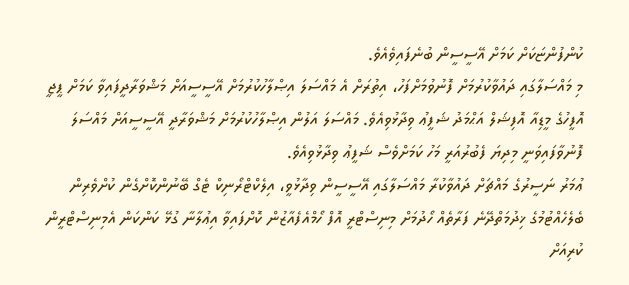ކުންފުންޏަކަށް ކަމަށް އޭސީސީން ބުނެފައިވެއެވެ.
މި މައްސަލާގައި ދައުވާކުރުމަށް ފޮނުވުމަށްފަހު، އިތުރަށް އެ މައްސަލަ އިޞްލާހުކުރުމަށް އޭސީސީއަށް މަޝްވަރާދީފައިވާ ކަމަށް ޕީޖީ އޮފީހުގެ މީޑިއާ އޮފިޝަލް އަޙްމަދު ޝަފީޢު ވިދާޅުވިއެވެ. މައްސަލަ އަލުން އިޞްލާހުކުރުމަށް މަޝްވަރާދީ އޭސީސީއަށް މައްސަލަ ފޮނުވާފައިވަނީ މިދިޔަ ފެބުރުއަރީ މަހު ކަމަށްވެސް ޝަފީޢު ވިދާޅުވިއެވެ.
ޢުމަރު ނަސީރުގެ މައްޗަށް ދައުވާކުރާ މައްސަލާގައި އޭސީސީން ވިދާޅުވީ، އިލެކްޓްރޯނިކް ޓެގް ބޭނުންކޮށްގެން ކުށްވެރިން ބެލެހެއްޓުމުގެ ޚިދުމަތްދޭނެ ފަރާތެއް ހޯދުމަށް މިނިސްޓްރީ އޮފް ހޯމްއެފެއާޒުން ކޮށްފައިވާ އިޢުލާނާ ގުޅޭ ކަންކަން އެމިނިސްޓްރީން ކުރިއަށް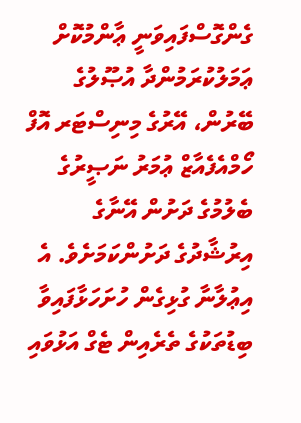ގެންގޮސްފައިވަނީ ޢާންމުކޮށް ޢަމަލުކުރަމުންދާ އުޞޫލުގެ ބޭރުން، އޭރުގެ މިނިސްޓަރ އޮފް ހޯމްއެފެއާޒް ޢުމަރު ނަޞީރުގެ ބެލުމުގެ ދަށުން އޭނާގެ އިރުޝާދުގެ ދަށުންކަމަށެވެ. އެ އިޢުލާނާ ގުޅިގެން ހުށަހަޅާފައިވާ ބިޑުތަކުގެ ތެރެއިން ޓެގް އަޅުވައި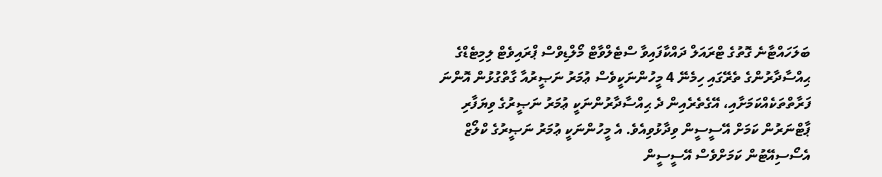ބަލަހައްޓާނެ ގޮތުގެ ޓްރައަލް ދައްކާފައިވާ ސްޓެލްވާޓް މޯލްޑިވްސް ޕްރައިވެޓް ލިމިޓެޑްގެ ޙިއްސާދާރުންގެ ތެރޭގައި ހިމެނޭ 4 މީހުންނަކީވެސް ޢުމަރު ނަޞީރުއާ ގާތްގުޅުން އޮންނަ ފަރާތްތަކެއްކަމަށާއި، އޭގެތެރެއިން ދެ ޙިއްސާދާރުންނަކީ ޢުމަރު ނަޞީރުގެ ވިޔަފާރި ޕާޓްނަރުން ކަމަށް އޭސީސީން ވިދާޅުވިއެވެ. އެ މީހުންނަކީ ޢުމަރު ނަޞީރުގެ ކްލޯޒް އެސޯސިއޭޓުން ކަމަށްވެސް އޭސީސީން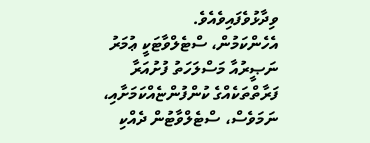ވިދާޅުވެފައިވެއެވެ.
އެހެންކަމުން، ސްޓެލްވާޓަކީ ޢުމަރު ނަޞީރުއާ މަސްލަހަތު ފުށުއަރާ ފަރާތްތަކެއްގެ ކުންފުންޏެއްކަމަށާއި، ނަމަވެސް، ސްޓެލްވާޓުން ދެއްކި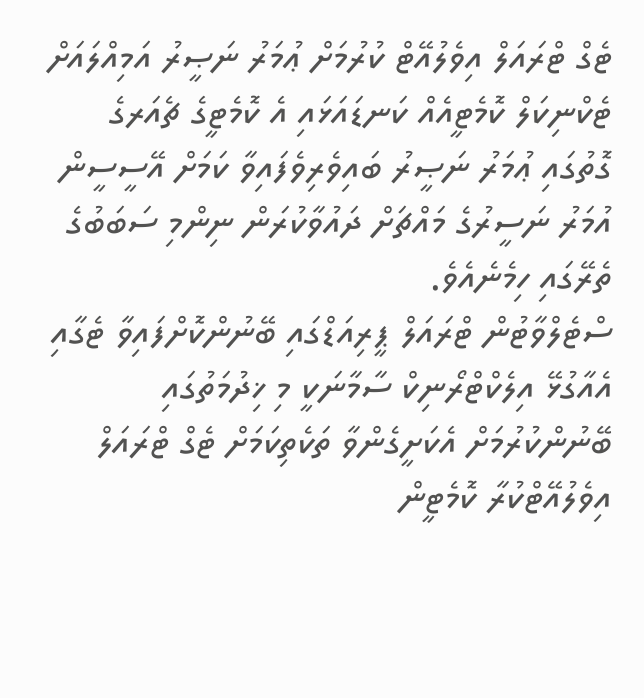ޓެގް ޓްރައަލް އިވެލުއޭޓް ކުރުމަށް ޢުމަރު ނަޞީރު އަމިއްލައަށް ޓެކްނިކަލް ކޮމެޓީއެއް ކަނޑައަޅައި އެ ކޮމެޓީގެ ޗެއަރގެ ގޮތުގައި ޢުމަރު ނަޞީރު ބައިވެރިވެފައިވާ ކަމަށް އޭސީސީން އުމަރު ނަސީރުގެ މައްޗަށް ދައުވާކުރަން ނިންމި ސަބަބުގެ ތެރޭގައި ހިމެނެއެވެ.
ސްޓެލްވާޓުން ޓްރައަލް ޕީރިއަޑްގައި ބޭނުންކޮށްފައިވާ ޓެގާއި އެއާގުޅޭ އިލެކްޓްރޯނިކް ސާމާނަކީ މި ޚިދުމަތުގައި ބޭނުންކުރުމަށް އެކަށީގެންވާ ތަކެތިކަމަށް ޓެގް ޓްރައަލް އިވެލުއޭޓްކުރާ ކޮމެޓީން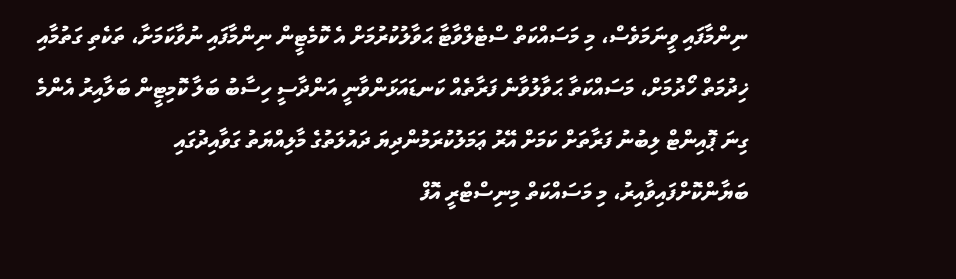ނިންމާފައި ވީނަމަވެސް، މި މަސައްކަތް ސްޓެލްވާޓާ ޙަވާލުކުރުމަށް އެ ކޮމެޓީން ނިންމާފައި ނުވާކަމަށާ، ތަކެތި ގަތުމާއި ޚިދުމަތް ހޯދުމަށް، މަސައްކަތާ ޙަވާލުވާނެ ފަރާތެއް ކަނޑައަޅަންވާނީ އަންދާސީ ހިސާބު ބަލާ ކޮމިޓީން ބަލާއިރު އެންމެ ގިނަ ޕޮއިންޓް ލިބުނު ފަރާތަށް ކަމަށް އޭރު ޢަމަލުކުރަމުންދިޔަ ދައުލަތުގެ މާލިއްޔަތު ގަވާއިދުގައި ބަޔާންކޮށްފައިވާއިރު، މި މަސައްކަތް މިނިސްޓްރީ އޮފް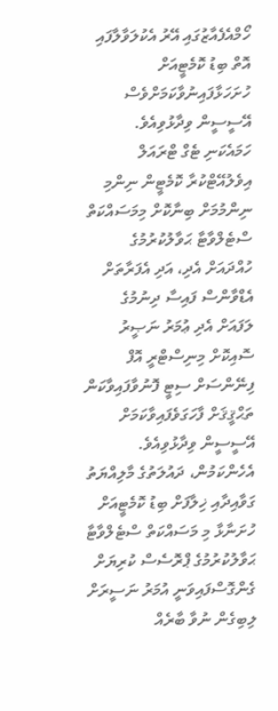ހޯމްއެފެއާޒުގައި އޭރު އެކުލަވާލާފައި އޮތް ބިޑު ކޮމެޓީއަށް ހުށަހަޅާފައިނުވާކަމަށްވެސް އޭސީސީން ވިދާޅުވިއެވެ.
ހަމައެކަނި ޓެގް ޓްރައަލް އިވެލުއޭޓްކުރާ ކޮމެޓީން ނިންމި ނިންމުމަށް ބިނާކޮށް މިމަސައްކަތް ސްޓެލްވާޓާ ޙަވާލުކުރުމުގެ ހުއްދައަށް އެދި، އަދި އެފަރާތަށް އެޑްވާންސް ފައިސާ ދިނުމުގެ ލަފައަށް އެދި ޢުމަރު ނަޞީރު ސޮއިކޮށް މިނިސްޓްރީ އޮފް ފިނޭންސަށް ސިޓީ ފޮނުވާފައިވާކަން ތަޙްޤީޤަށް ފާހަގަވެފައިވާކަމަށް އޭސީސީން ވިދާޅުވިއެވެ. އެހެންކަމުން، ދައުލަތުގެ މާލިއްޔަތު ގަވާއިދާއި ޚިލާފަށް ބިޑު ކޮމެޓީއަށް ހުށަނާޅާ މި މަސައްކަތް ސްޓެލްވާޓާ ޙަވާލުކުރުމުގެ ޕްރޮސެސް ކުރިޔަށް ގެންގޮސްފައިވަނީ އުމަރު ނަސީރަށް ލިބިގެން ނުވާ ބާރެއް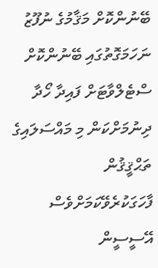ބޭނުންކޮށް މަޤާމުގެ ނުފޫޒު ނަހަމަގޮތުގައި ބޭނުންކޮށް ސްޓެލްވާޓަށް ފައިދާ ހޯދާ ދިނުމަށްކަން މި މައްސަލައިގެ ތަޙްޤީޤުން ފާހަގަކުރެވޭކަމަށްވެސް އޭސީސީން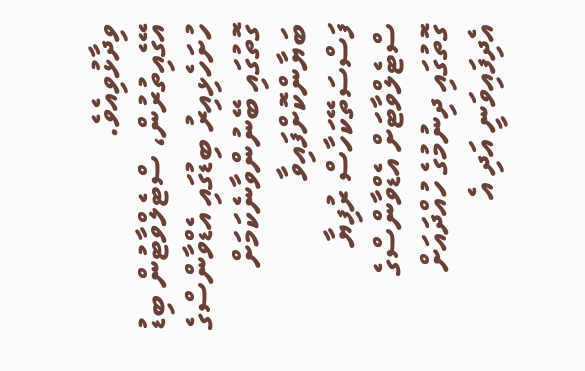ވިދާޅުވިއެވެ.
އޭގެއިތުރުން، ސްޓެލްވާޓުން ބިޑު ހުށަހެޅިއިރު ބިޑުގައި އެޑްވާންސްގެ ގޮތުގައި ބޭނުންވާނެކަމަށް ބަޔާންކޮށްފައިވާ ފަސްސަތޭކަހާސް ރުފިޔާ ސްޓެލްވާޓަށް އެޑްވާންސްގެ ގޮތުގައި ދިނުމުގެ ހުއްދައަށް އެދިފައިވަނީ އަދި އެ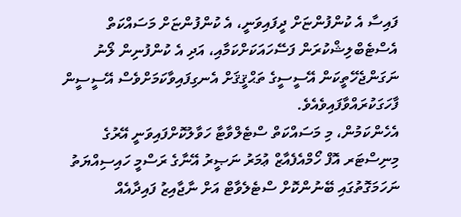ފައިސާ އެ ކުންފުންޏަށް ދީފައިވަނީ، އެ ކުންފުންޏަށް މަސައްކަތް އެސްޓެބްލިޝްކުރަން ފަސޭހައަކަށްކަމާއި، އަދި އެ ކުންފުނިން ލޯނު ނަގަންޖެހޭތީކަން އޭސީސީގެ ތަޙްޤީޤަށް އެނގިފައިވާކަމަށްވެސް އޭސީސީން ފާހަގަކުރައްވާފައިވެއެވެ.
އެހެންކަމުން، މި މަސައްކަތް ސްޓެލްވާޓާ ހަވާލުކޮށްފައިވަނީ އޭރުގެ މިނިސްޓަރ އޮފް ހޯމްއެފެއާޒް ޢުމަރު ނަޞީރު އޭނާގެ ރަސްމީ ހައިސިއްޔަތު ނަހަމަގޮތުގައި ބޭނުންކޮށް ސްޓެލެވާޓް އަށް ނާޖާއިޒު ފައިދާއެއް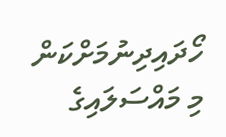ހޯދައިދިނުމަށްކަން މި މައްސަލައިގެ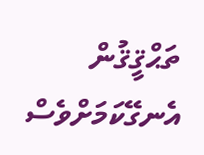ތަޙްޤީޤުން އެނގޭކަމަށްވެސް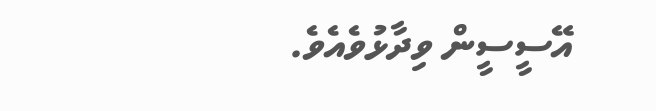އޭސީސީން ވިދާޅުވެއެވެ.